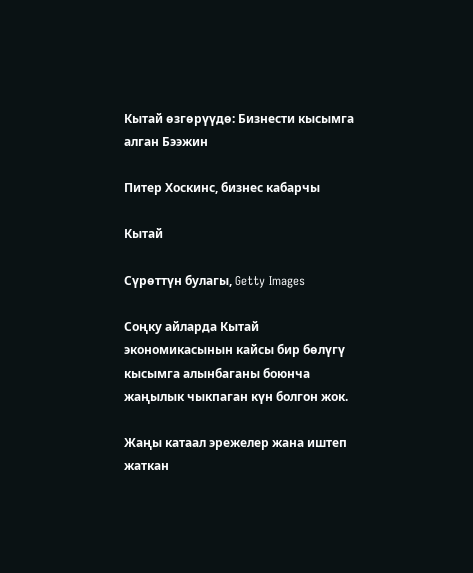Кытай өзгөрүүдө: Бизнести кысымга алган Бээжин

Питер Хоскинс, бизнес кабарчы

Кытай

Сүрөттүн булагы, Getty Images

Соңку айларда Кытай экономикасынын кайсы бир бөлүгү кысымга алынбаганы боюнча жаңылык чыкпаган күн болгон жок.

Жаңы катаал эрежелер жана иштеп жаткан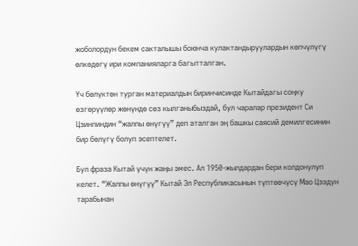жоболордун бекем сакталышы боюнча кулактандыруулардын көпчүлүгү өлкөдөгү ири компанияларга багытталган.

Үч бөлүктөн турган материалдын биринчисинде Кытайдагы соңку өзгөрүүлөр жөнүндө сөз кылганыбыздай, бул чаралар президент Си Цзинпиндин “жалпы өнүгүү” деп аталган эң башкы саясий демилгесинин бир бөлүгү болуп эсептелет.

Бул фраза Кытай үчүн жаңы эмес. Ал 1950-жылдардан бери колдонулуп келет. “Жалпы өнүгүү” Кытай Эл Республикасынын түптөөчүсү Мао Цзэдун тарабынан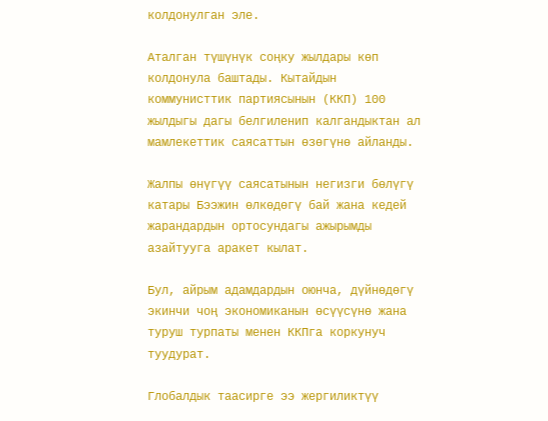колдонулган эле.

Аталган түшүнүк соңку жылдары көп колдонула баштады. Кытайдын коммунисттик партиясынын (ККП) 100 жылдыгы дагы белгиленип калгандыктан ал мамлекеттик саясаттын өзөгүнө айланды.

Жалпы өнүгүү саясатынын негизги бөлүгү катары Бээжин өлкөдөгү бай жана кедей жарандардын ортосундагы ажырымды азайтууга аракет кылат.

Бул, айрым адамдардын оюнча, дүйнөдөгү экинчи чоң экономиканын өсүүсүнө жана туруш турпаты менен ККПга коркунуч туудурат.

Глобалдык таасирге ээ жергиликтүү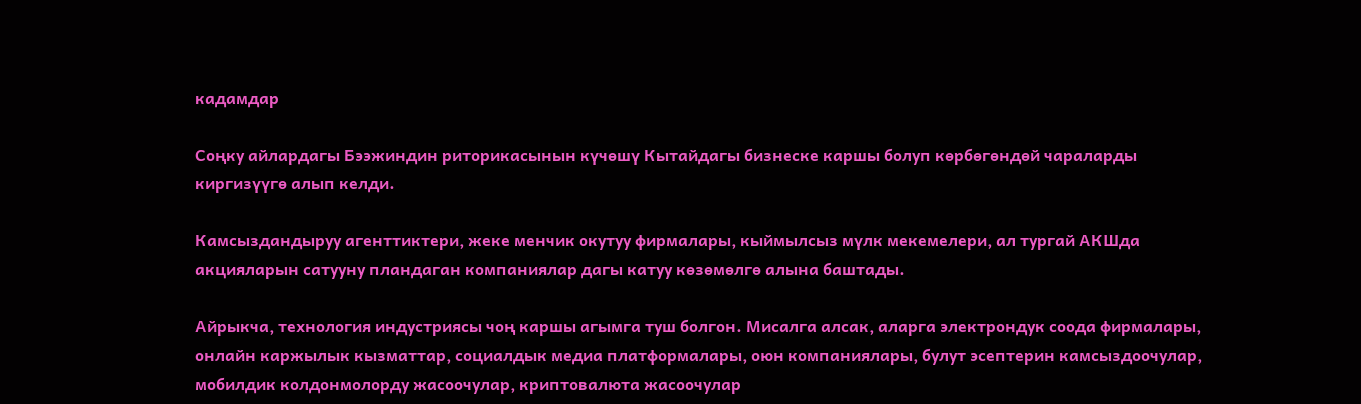кадамдар

Соңку айлардагы Бээжиндин риторикасынын күчөшү Кытайдагы бизнеске каршы болуп көрбөгөндөй чараларды киргизүүгө алып келди.

Камсыздандыруу агенттиктери, жеке менчик окутуу фирмалары, кыймылсыз мүлк мекемелери, ал тургай АКШда акцияларын сатууну пландаган компаниялар дагы катуу көзөмөлгө алына баштады.

Айрыкча, технология индустриясы чоң каршы агымга туш болгон. Мисалга алсак, аларга электрондук соода фирмалары, онлайн каржылык кызматтар, социалдык медиа платформалары, оюн компаниялары, булут эсептерин камсыздоочулар, мобилдик колдонмолорду жасоочулар, криптовалюта жасоочулар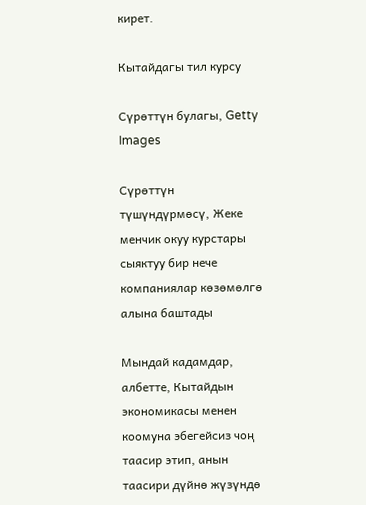кирет.

Кытайдагы тил курсу

Сүрөттүн булагы, Getty Images

Сүрөттүн түшүндүрмөсү, Жеке менчик окуу курстары сыяктуу бир нече компаниялар көзөмөлгө алына баштады

Мындай кадамдар, албетте, Кытайдын экономикасы менен коомуна эбегейсиз чоң таасир этип, анын таасири дүйнө жүзүндө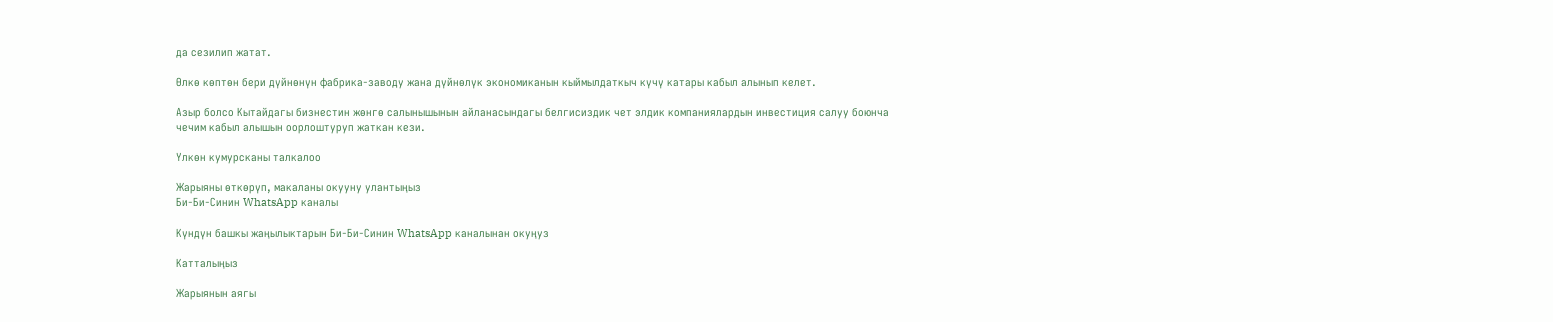да сезилип жатат.

Өлкө көптөн бери дүйнөнүн фабрика-заводу жана дүйнөлүк экономиканын кыймылдаткыч күчү катары кабыл алынып келет.

Азыр болсо Кытайдагы бизнестин жөнгө салынышынын айланасындагы белгисиздик чет элдик компаниялардын инвестиция салуу боюнча чечим кабыл алышын оорлоштуруп жаткан кези.

Үлкөн кумурсканы талкалоо

Жарыяны өткөрүп, макаланы окууну улантыңыз
Би-Би-Синин WhatsApp каналы

Күндүн башкы жаңылыктарын Би-Би-Синин WhatsApp каналынан окуңуз

Катталыңыз

Жарыянын аягы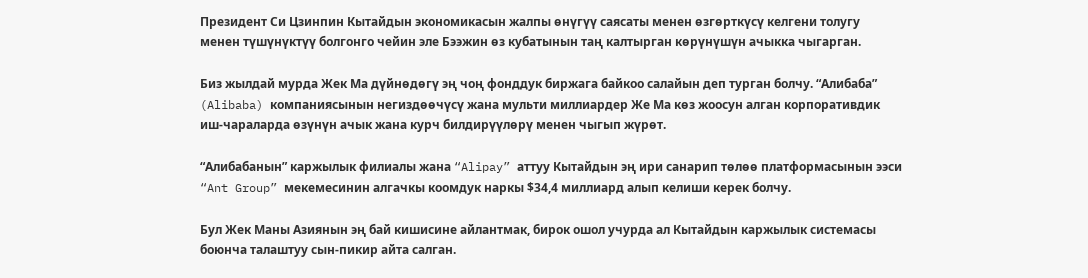Президент Си Цзинпин Кытайдын экономикасын жалпы өнүгүү саясаты менен өзгөрткүсү келгени толугу менен түшүнүктүү болгонго чейин эле Бээжин өз кубатынын таң калтырган көрүнүшүн ачыкка чыгарган.

Биз жылдай мурда Жек Ма дүйнөдөгү эң чоң фонддук биржага байкоо салайын деп турган болчу. “Алибаба” (Alibaba) компаниясынын негиздөөчүсү жана мульти миллиардер Же Ма көз жоосун алган корпоративдик иш-чараларда өзүнүн ачык жана курч билдирүүлөрү менен чыгып жүрөт.

“Алибабанын” каржылык филиалы жана “Alipay” аттуу Кытайдын эң ири санарип төлөө платформасынын ээси “Ant Group” мекемесинин алгачкы коомдук наркы $34,4 миллиард алып келиши керек болчу.

Бул Жек Маны Азиянын эң бай кишисине айлантмак, бирок ошол учурда ал Кытайдын каржылык системасы боюнча талаштуу сын-пикир айта салган.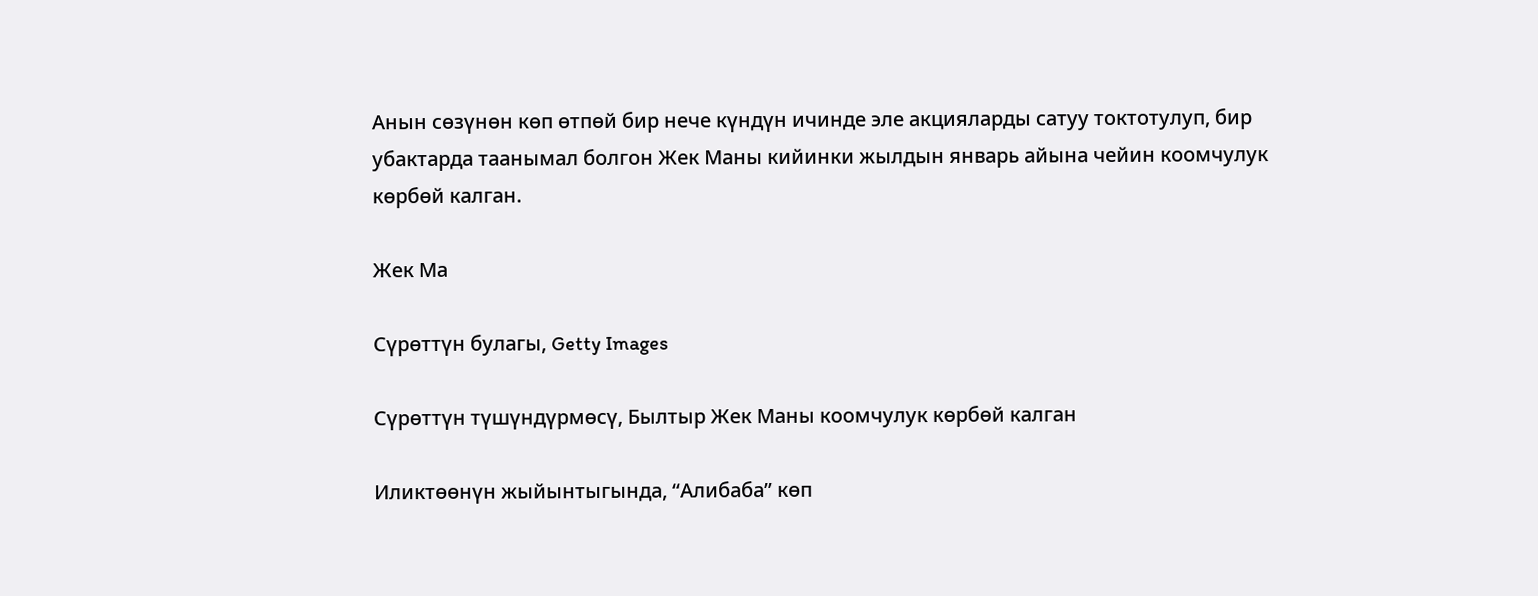Анын сөзүнөн көп өтпөй бир нече күндүн ичинде эле акцияларды сатуу токтотулуп, бир убактарда таанымал болгон Жек Маны кийинки жылдын январь айына чейин коомчулук көрбөй калган.

Жек Ма

Сүрөттүн булагы, Getty Images

Сүрөттүн түшүндүрмөсү, Былтыр Жек Маны коомчулук көрбөй калган

Иликтөөнүн жыйынтыгында, “Алибаба” көп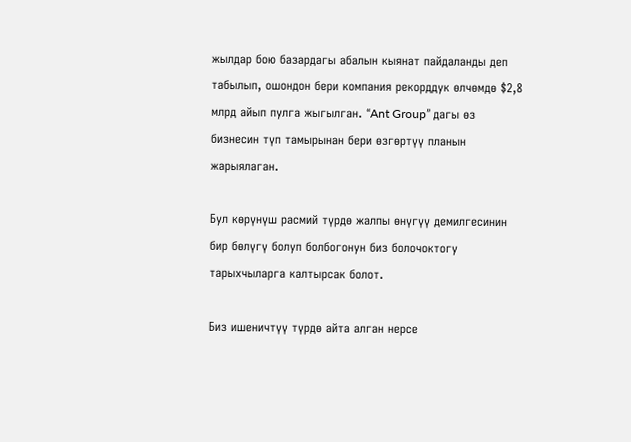жылдар бою базардагы абалын кыянат пайдаланды деп табылып, ошондон бери компания рекорддук өлчөмдө $2,8 млрд айып пулга жыгылган. “Ant Group” дагы өз бизнесин түп тамырынан бери өзгөртүү планын жарыялаган.

Бул көрүнүш расмий түрдө жалпы өнүгүү демилгесинин бир бөлүгү болуп болбогонун биз болочоктогу тарыхчыларга калтырсак болот.

Биз ишеничтүү түрдө айта алган нерсе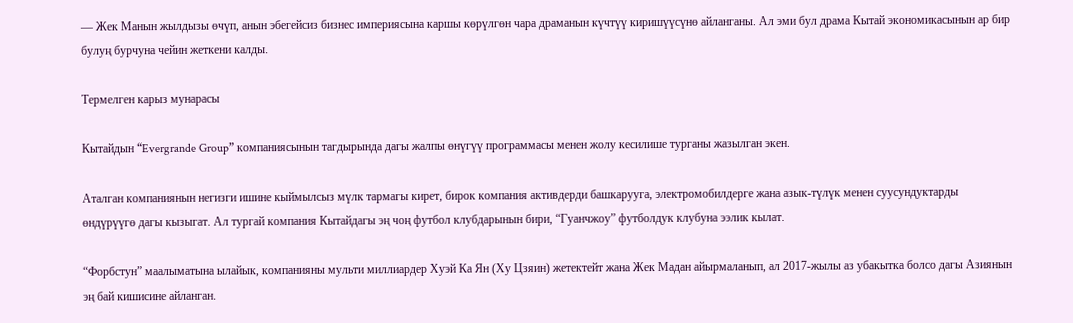— Жек Манын жылдызы өчүп, анын эбегейсиз бизнес империясына каршы көрүлгөн чара драманын күчтүү киришүүсүнө айланганы. Ал эми бул драма Кытай экономикасынын ар бир булуң бурчуна чейин жеткени калды.

Термелген карыз мунарасы

Кытайдын “Evergrande Group” компаниясынын тагдырында дагы жалпы өнүгүү программасы менен жолу кесилише турганы жазылган экен.

Аталган компаниянын негизги ишине кыймылсыз мүлк тармагы кирет, бирок компания активдерди башкарууга, электромобилдерге жана азык-түлүк менен суусундуктарды өндүрүүгө дагы кызыгат. Ал тургай компания Кытайдагы эң чоң футбол клубдарынын бири, “Гуанчжоу” футболдук клубуна ээлик кылат.

“Форбстун” маалыматына ылайык, компанияны мульти миллиардер Хуэй Ка Ян (Ху Цзяин) жетектейт жана Жек Мадан айырмаланып, ал 2017-жылы аз убакытка болсо дагы Азиянын эң бай кишисине айланган.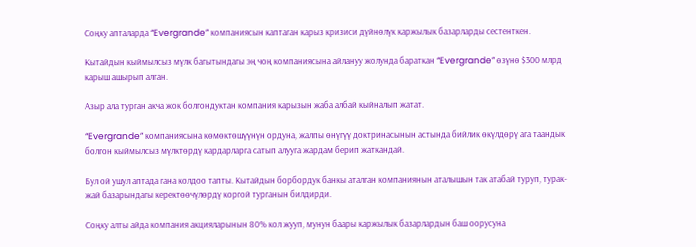Соңку апталарда “Evergrande” компаниясын каптаган карыз кризиси дүйнөлүк каржылык базарларды сестенткен.

Кытайдын кыймылсыз мүлк багытындагы эң чоң компаниясына айлануу жолунда бараткан “Evergrande” өзүнө $300 млрд карыш ашырып алган.

Азыр ала турган акча жок болгондуктан компания карызын жаба албай кыйналып жатат.

“Evergrande” компаниясына көмөктөшүүнүн ордуна, жалпы өнүгүү доктринасынын астында бийлик өкүлдөрү ага таандык болгон кыймылсыз мүлктөрдү кардарларга сатып алууга жардам берип жаткандай.

Бул ой ушул аптада гана колдоо тапты. Кытайдын борбордук банкы аталган компаниянын аталышын так атабай туруп, турак-жай базарындагы керектөөчүлөрдү коргой турганын билдирди.

Соңку алты айда компания акцияларынын 80% кол жууп, мунун баары каржылык базарлардын баш оорусуна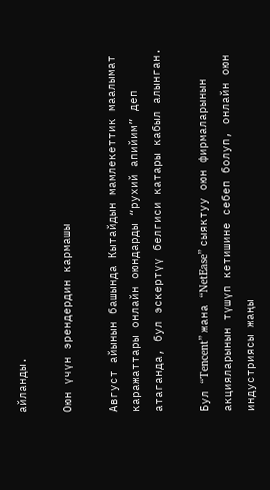айланды.

Оюн үчүн эрендердин кармашы

Август айынын башында Кытайдын мамлекеттик маалымат каражаттары онлайн оюндарды “рухий апийим” деп атаганда, бул эскертүү белгиси катары кабыл алынган.

Бул “Tencent” жана “NetEase” сыяктуу оюн фирмаларынын акцияларынын түшүп кетишине себеп болуп, онлайн оюн индустриясы жаңы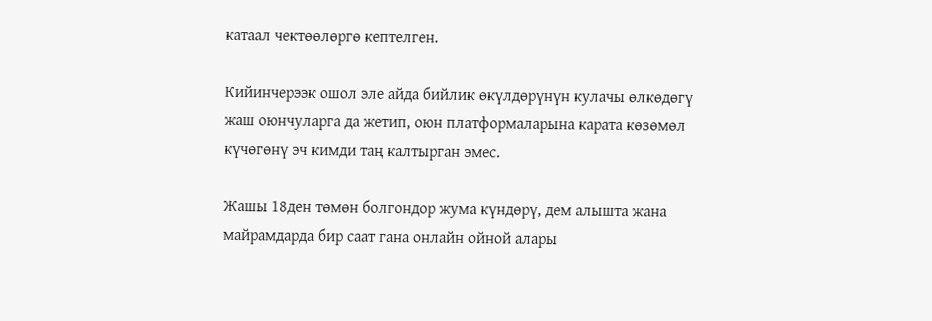катаал чектөөлөргө кептелген.

Кийинчерээк ошол эле айда бийлик өкүлдөрүнүн кулачы өлкөдөгү жаш оюнчуларга да жетип, оюн платформаларына карата көзөмөл күчөгөнү эч кимди таң калтырган эмес.

Жашы 18ден төмөн болгондор жума күндөрү, дем алышта жана майрамдарда бир саат гана онлайн ойной алары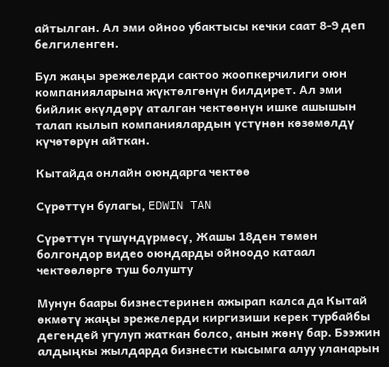айтылган. Ал эми ойноо убактысы кечки саат 8-9 деп белгиленген.

Бул жаңы эрежелерди сактоо жоопкерчилиги оюн компанияларына жүктөлгөнүн билдирет. Ал эми бийлик өкүлдөрү аталган чектөөнүн ишке ашышын талап кылып компаниялардын үстүнөн көзөмөлдү күчөтөрүн айткан.

Кытайда онлайн оюндарга чектөө

Сүрөттүн булагы, EDWIN TAN

Сүрөттүн түшүндүрмөсү, Жашы 18ден төмөн болгондор видео оюндарды ойноодо катаал чектөөлөргө туш болушту

Мунун баары бизнестеринен ажырап калса да Кытай өкмөтү жаңы эрежелерди киргизиши керек турбайбы дегендей угулуп жаткан болсо, анын жөнү бар. Бээжин алдыңкы жылдарда бизнести кысымга алуу уланарын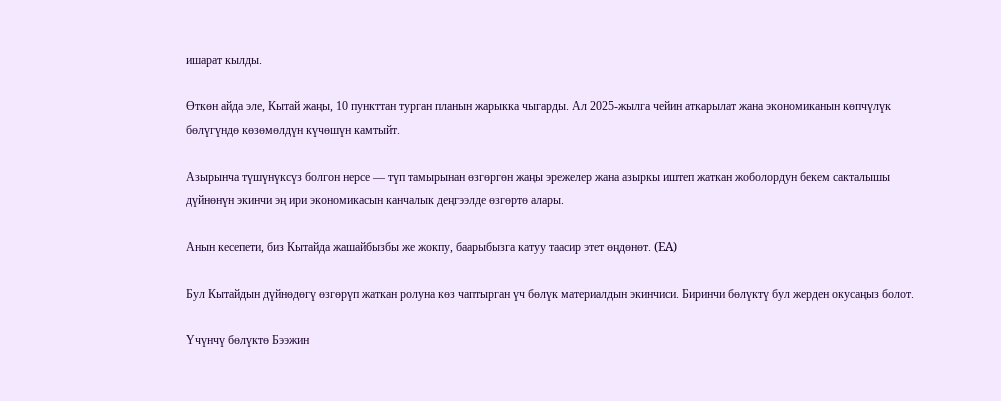ишарат кылды.

Өткөн айда эле, Кытай жаңы, 10 пункттан турган планын жарыкка чыгарды. Ал 2025-жылга чейин аткарылат жана экономиканын көпчүлүк бөлүгүндө көзөмөлдүн күчөшүн камтыйт.

Азырынча түшүнүксүз болгон нерсе — түп тамырынан өзгөргөн жаңы эрежелер жана азыркы иштеп жаткан жоболордун бекем сакталышы дүйнөнүн экинчи эң ири экономикасын канчалык деңгээлде өзгөртө алары.

Анын кесепети, биз Кытайда жашайбызбы же жокпу, баарыбызга катуу таасир этет өңдөнөт. (EA)

Бул Кытайдын дүйнөдөгү өзгөрүп жаткан ролуна көз чаптырган үч бөлүк материалдын экинчиси. Биринчи бөлүктү бул жерден окусаңыз болот.

Үчүнчү бөлүктө Бээжин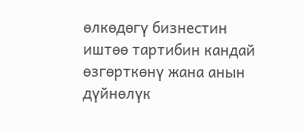өлкөдөгү бизнестин иштөө тартибин кандай өзгөрткөнү жана анын дүйнөлүк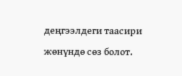деңгээлдеги таасири жөнүндө сөз болот.